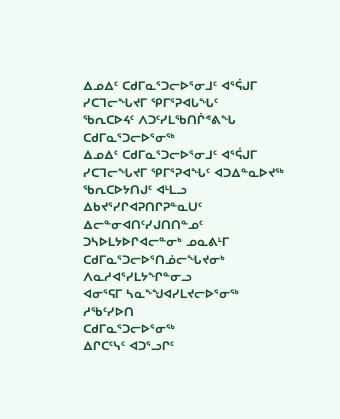ᐃᓄᐃᑦ ᑕᑯᒥᓇᕐᑐᓕᐅᕐᓂᒧᑦ ᐊᕐᕌᒍᒥ ᓯᑕᒣᓕᖓᔪᒥ ᕿᒥᕐᕈᐊᒐᖓᑦ
ᖃᕆᑕᐅᔦᑦ ᐱᑐᑦᓯᒪᖃᑎᒌᕝᕕᖓ
ᑕᑯᒥᓇᕐᑐᓕᐅᕐᓂᖅ
ᐃᓄᐃᑦ ᑕᑯᒥᓇᕐᑐᓕᐅᕐᓂᒧᑦ ᐊᕐᕌᒍᒥ ᓯᑕᒣᓕᖓᔪᒥ ᕿᒥᕐᕈᐊᖓᑦ ᐊᑐᐃᓐᓇᐅᔪᖅ ᖃᕆᑕᐅᔭᑎᒍᑦ ᐊᒻᒪᓗ ᐃᑲᔪᕐᓯᒋᐊᕈᑎᒋᕈᓐᓇᑌᑦ ᐃᓕᓐᓂᐊᑎᑦᓯᒍᑎᑎᓐᓄᑦ ᑐᓴᐅᒪᔭᐅᒋᐊᓕᓐᓂᒃ ᓄᓇᕕᒻᒥ ᑕᑯᒥᓇᕐᑐᓕᐅᕐᑎᓅᓕᖓᔪᓂᒃ ᐱᓇᓱᐊᕐᓯᒪᔭᖏᓐᓂᓗ
ᐊᓂᕐᕋᒥ ᓴᓇᖕᖑᐊᓯᒪᔪᓕᐅᕐᓂᖅ
ᓱᖃᑦᓯᐅᑎ
ᑕᑯᒥᓇᕐᑐᓕᐅᕐᓂᖅ
ᐃᒋᑕᑦᓭᑦ ᐊᑐᕐᓗᒋᑦ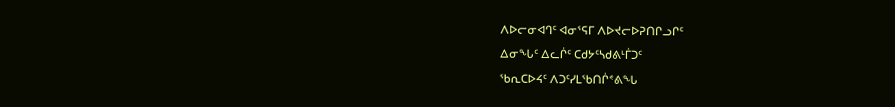ᐱᐅᓕᓂᐊᒉᑦ ᐊᓂᕐᕋᒥ ᐱᐅᔪᓕᐅᕈᑎᒋᓗᒋᑦ
ᐃᓂᖓᑦ ᐃᓚᒌᑦ ᑕᑯᔭᑦᓴᑯᕕᒻᒦᑐᑦ
ᖃᕆᑕᐅᔦᑦ ᐱᑐᑦᓯᒪᖃᑎᒌᕝᕕᖓ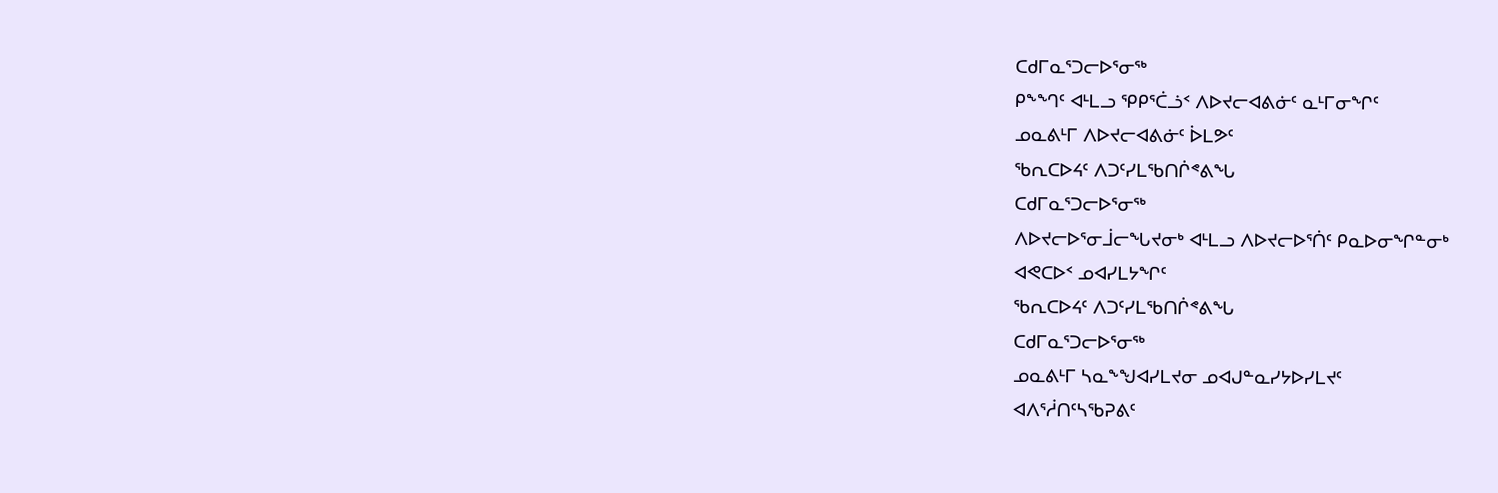ᑕᑯᒥᓇᕐᑐᓕᐅᕐᓂᖅ
ᑭᖕᙰᑦ ᐊᒻᒪᓗ ᕿᑭᕐᑖᓘᑉ ᐱᐅᔪᓕᐊᕕᓃᑦ ᓇᒻᒥᓂᖏᑦ
ᓄᓇᕕᒻᒥ ᐱᐅᔪᓕᐊᕕᓃᑦ ᐆᒪᕗᑦ
ᖃᕆᑕᐅᔦᑦ ᐱᑐᑦᓯᒪᖃᑎᒌᕝᕕᖓ
ᑕᑯᒥᓇᕐᑐᓕᐅᕐᓂᖅ
ᐱᐅᔪᓕᐅᕐᓂᒨᓕᖓᔪᓂᒃ ᐊᒻᒪᓗ ᐱᐅᔪᓕᐅᕐᑏᑦ ᑭᓇᐅᓂᖏᓐᓂᒃ
ᐊᕙᑕᐅᑉ ᓄᐊᓯᒪᔭᖏᑦ
ᖃᕆᑕᐅᔦᑦ ᐱᑐᑦᓯᒪᖃᑎᒌᕝᕕᖓ
ᑕᑯᒥᓇᕐᑐᓕᐅᕐᓂᖅ
ᓄᓇᕕᒻᒥ ᓴᓇᖕᖑᐊᓯᒪᔪᓂ ᓄᐊᒍᓐᓇᓯᔭᐅᓯᒪᔪᑦ
ᐊᐱᕐᓲᑎᑦᓴᖃᕈᕕᑦ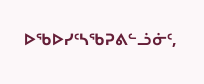ᐅᖃᐅᓯᑦᓴᖃᕈᕕᓪᓘᓃᑦ,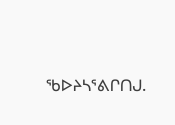ᖃᐅᔨᓴᕐᕕᒋᑎᒍ.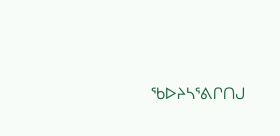ᖃᐅᔨᓴᕐᕕᒋᑎᒍ